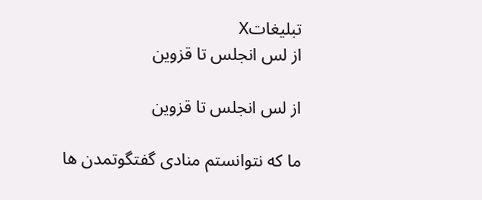تبليغاتX
از لس انجلس تا قزوین

از لس انجلس تا قزوین

ما که نتوانستم منادی گفتگوتمدن ها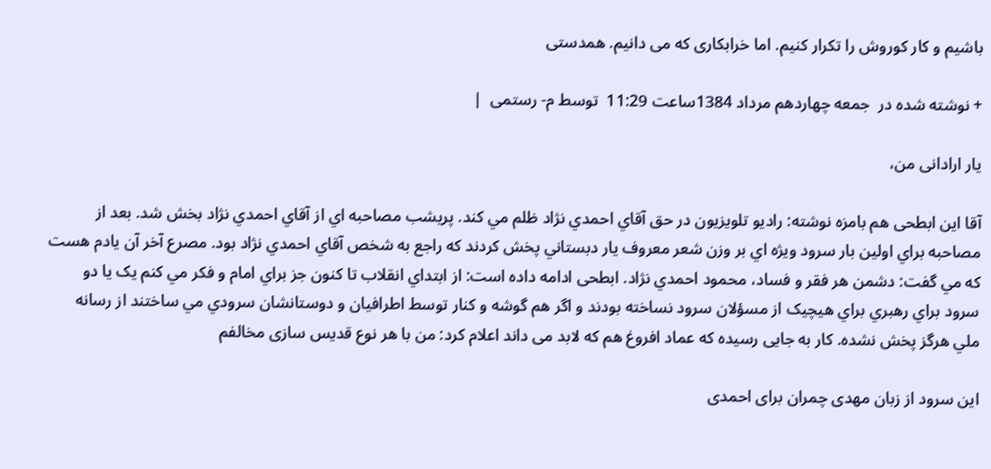باشیم و کار کوروش را تکرار کنیم. اما خرابکاری که می دانیم. همدستی

+ نوشته شده در  جمعه چهاردهم مرداد 1384ساعت 11:29  توسط م- رستمی  |

یار ارادانی من،

آقا این ابطحی هم بامزه نوشته: راديو تلويزيون در حق آقاي احمدي نژاد ظلم مي کند. پريشب مصاحبه اي از آقاي احمدي نژاد بخش شد. بعد از مصاحبه براي اولين بار سرود ويژه اي بر وزن شعر معروف يار دبستاني پخش کردند که راجع به شخص آقاي احمدي نژاد بود. مصرع آخر آن يادم هست که مي گفت: دشمن هر فقر و فساد، محمود احمدي نژاد. ابطحی ادامه داده است: از ابتداي انقلاب تا کنون جز براي امام و فکر مي کنم يک يا دو سرود براي رهبري براي هيچيک از مسؤلان سرود نساخته بودند و اگر هم گوشه و کنار توسط اطرافيان و دوستانشان سرودي مي ساختند از رسانه ملي هرگز پخش نشده. کار به جایی رسیده که عماد افروغ هم که لابد می داند اعلام کرد: من با هر نوع قدیس سازی مخالفم

این سرود از زبان مهدی چمران برای احمدی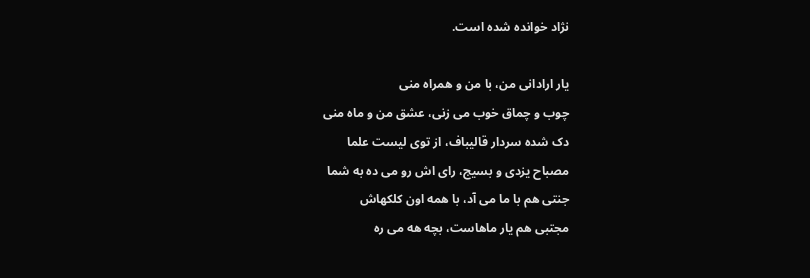نژاد خوانده شده است.

یار ارادانی من، با من و همراه منی
چوب و چماق خوب می زنی، عشق من و ماه منی
دک شده سردار قالیباف، از توی لیست علما
مصباح یزدی و بسیج، رای اش رو می ده به شما
جنتی هم با ما می آد، با همه اون کلکهاش
مجتبی هم یار ماهاست، بچه هه می ره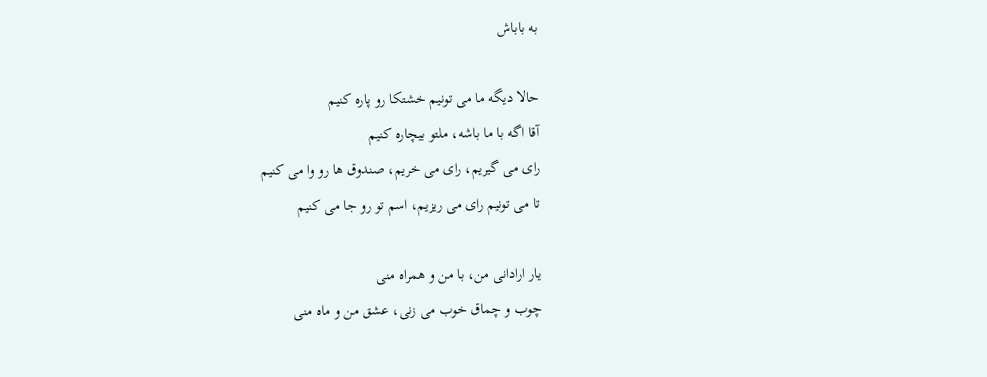به باباش

حالا دیگه ما می تونیم خشتکا رو پاره کنیم
آقا اگه با ما باشه، ملتو بیچاره کنیم
رای می گیریم، رای می خریم، صندوق ها رو وا می کنیم
تا می تونیم رای می ریزیم، اسم تو رو جا می کنیم

یار ارادانی من، با من و همراه منی
چوب و چماق خوب می زنی، عشق من و ماه منی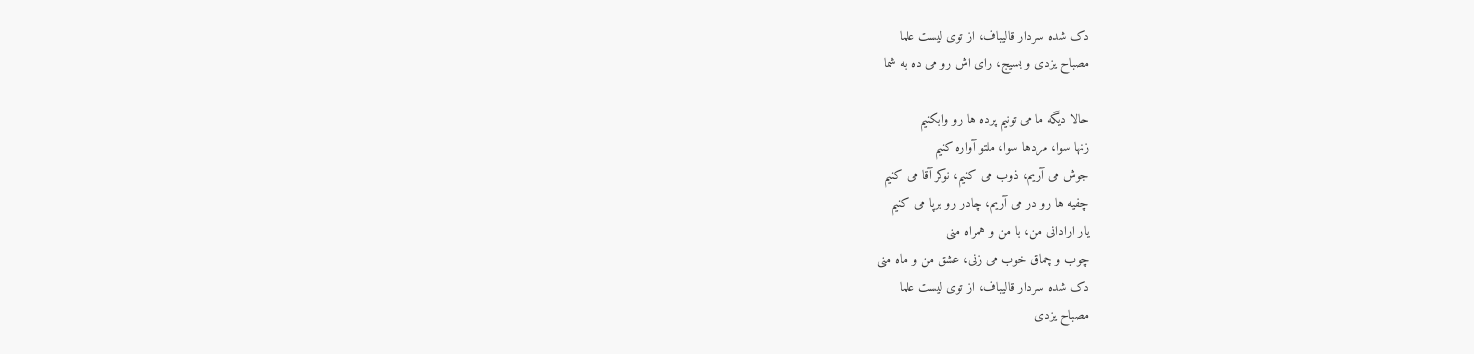دک شده سردار قالیباف، از توی لیست علما
مصباح یزدی و بسیج، رای اش رو می ده به شما

حالا دیگه ما می تونیم پرده ها رو وابکنیم
زنها سوا، مردها سوا، ملتو آواره کنیم
جوش می آریم، ذوب می کنیم، نوکر آقا می کنیم
چفیه ها رو در می آریم، چادر رو برپا می کنیم
یار ارادانی من، با من و همراه منی
چوب و چماق خوب می زنی، عشق من و ماه منی
دک شده سردار قالیباف، از توی لیست علما
مصباح یزدی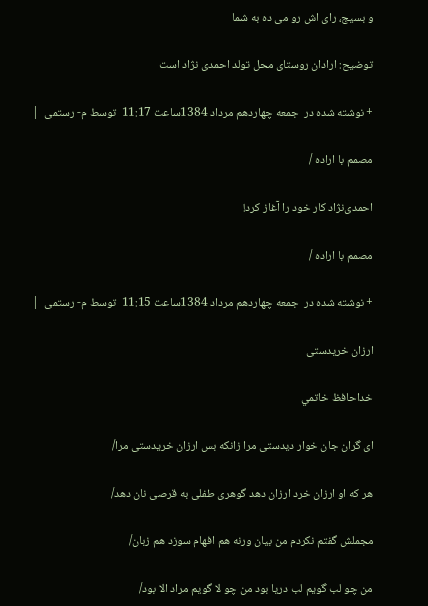و بسیج، رای اش رو می ده به شما

توضیح: ارادان روستای محل تولد احمدی نژاد است

+ نوشته شده در  جمعه چهاردهم مرداد 1384ساعت 11:17  توسط م- رستمی  |

مصمم با اراده /

احمدی‌نژاد كار خود را آغاز كرد!

مصمم با اراده /

+ نوشته شده در  جمعه چهاردهم مرداد 1384ساعت 11:15  توسط م- رستمی  |

ارزان خریدستی

خداحافظ خاتمي

ای گران جان خوار دیدستی مرا زانکه بس ارزان خریدستی مرا/

هر که او ارزان خرد ارزان دهد گوهری طفلی به قرصی نان دهد/

مجملش گفتم نکردم من بیان ورنه هم افهام سوزد هم زبان/

من چو لب گویم لب دریا بود من چو لا گویم مراد الا بود/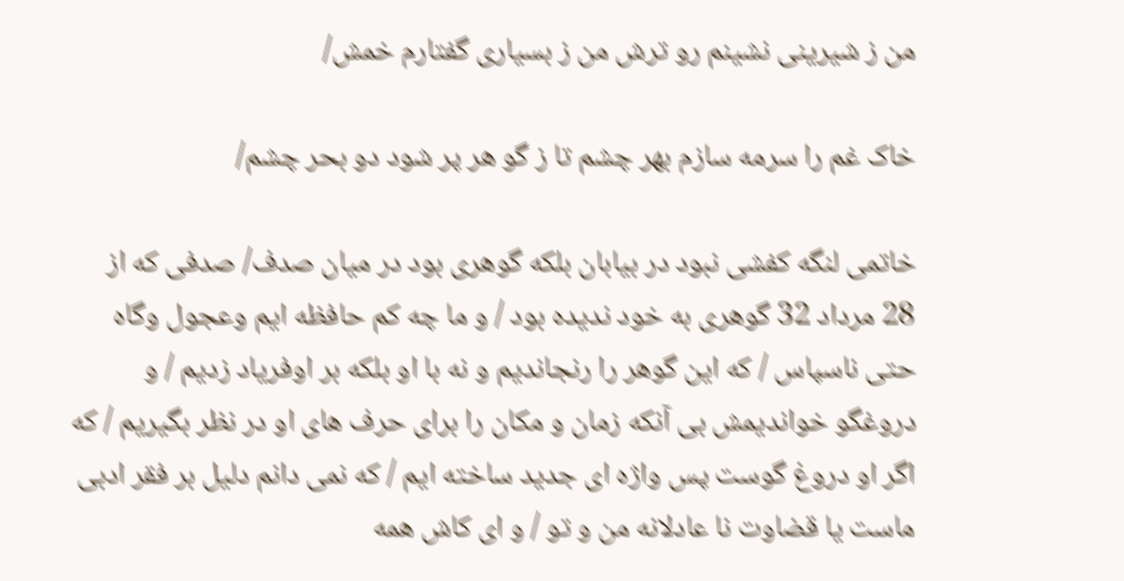من ز شیرینی نشینم رو ترش من ز بسیاری گفتارم خمش/

خاک غم را سرمه سازم بهر چشم تا ز گو هر پر شود دو بحر چشم/

خاتمی لنگه کفشی نبود در بیابان بلکه گوهری بود در میان صدف/ صدفی که از 28 مرداد 32 گوهری به خود ندیده بود / و ما چه کم حافظه ایم وعجول وگاه حتی ناسپاس / که این گوهر را رنجاندیم و نه با او بلکه بر اوفریاد زدیم / و دروغگو خواندیمش بی آنکه زمان و مکان را برای حرف های او در نظر بگیریم / که اگر او دروغ گوست پس واژه ای جدید ساخته ایم / که نمی دانم دلیل بر فقر ادبی ماست یا قضاوت نا عادلانه من و تو / و ای کاش همه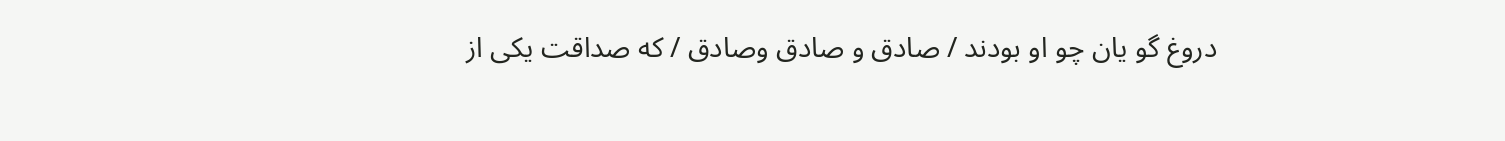دروغ گو یان چو او بودند / صادق و صادق وصادق / که صداقت یکی از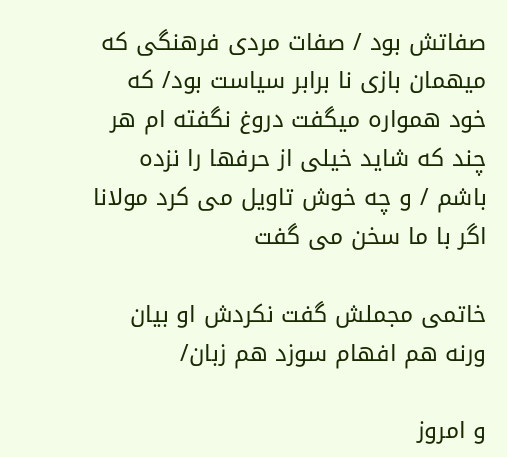صفاتش بود / صفات مردی فرهنگی که میهمان بازی نا برابر سیاست بود/ که خود همواره میگفت دروغ نگفته ام هر چند که شاید خیلی از حرفها را نزده باشم / و چه خوش تاویل می کرد مولانا اگر با ما سخن می گفت

خاتمی مجملش گفت نکردش او بیان       ورنه هم افهام سوزد هم زبان/

و امروز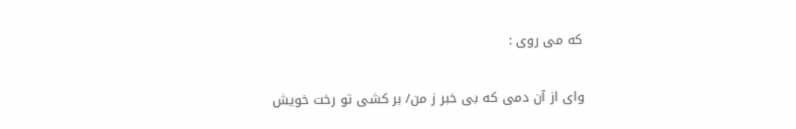که می روی :

وای از آن دمی که بی خبر ز من/ بر کشی تو رخت خویش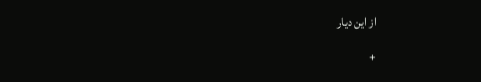از این دیار

+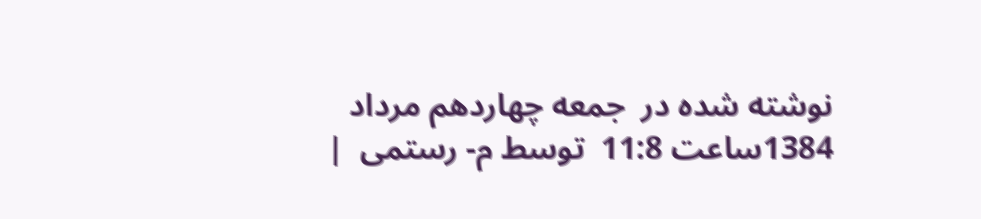نوشته شده در  جمعه چهاردهم مرداد 1384ساعت 11:8  توسط م- رستمی  |